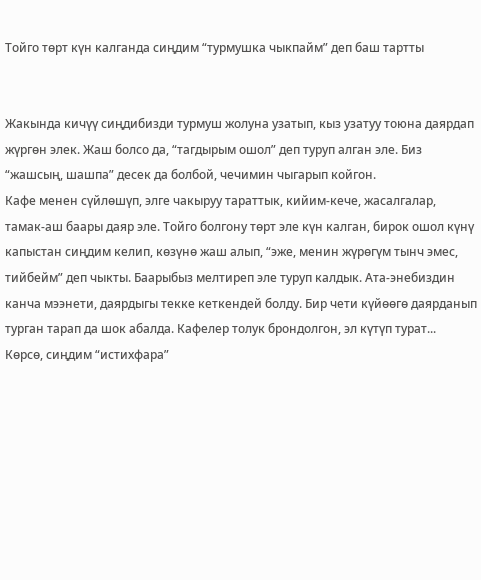Тойго төрт күн калганда сиңдим “турмушка чыкпайм” деп баш тартты


Жакында кичүү сиңдибизди турмуш жолуна узатып, кыз узатуу тоюна даярдап жүргөн элек. Жаш болсо да, “тагдырым ошол” деп туруп алган эле. Биз “жашсың, шашпа” десек да болбой, чечимин чыгарып койгон.
Кафе менен сүйлөшүп, элге чакыруу тараттык, кийим-кече, жасалгалар, тамак-аш баары даяр эле. Тойго болгону төрт эле күн калган, бирок ошол күнү капыстан сиңдим келип, көзүнө жаш алып, “эже, менин жүрөгүм тынч эмес, тийбейм” деп чыкты. Баарыбыз мелтиреп эле туруп калдык. Ата-энебиздин канча мээнети, даярдыгы текке кеткендей болду. Бир чети күйөөгө даярданып турган тарап да шок абалда. Кафелер толук брондолгон, эл күтүп турат...
Көрсө, сиңдим “истихфара”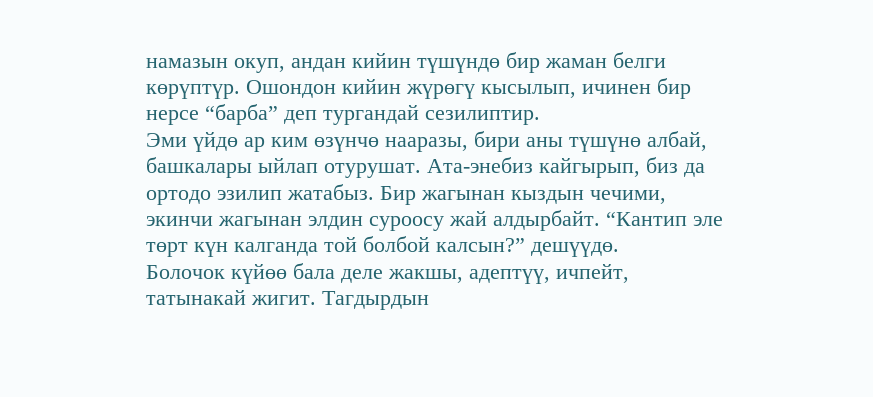намазын окуп, андан кийин түшүндө бир жаман белги көрүптүр. Ошондон кийин жүрөгү кысылып, ичинен бир нерсе “барба” деп тургандай сезилиптир.
Эми үйдө ар ким өзүнчө нааразы, бири аны түшүнө албай, башкалары ыйлап отурушат. Ата-энебиз кайгырып, биз да ортодо эзилип жатабыз. Бир жагынан кыздын чечими, экинчи жагынан элдин суроосу жай алдырбайт. “Кантип эле төрт күн калганда той болбой калсын?” дешүүдө.
Болочок күйөө бала деле жакшы, адептүү, ичпейт, татынакай жигит. Тагдырдын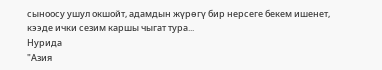сыноосу ушул окшойт, адамдын жүрөгү бир нерсеге бекем ишенет, кээде ички сезим каршы чыгат тура...
Нурида
"Азия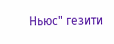Ньюс" гезити